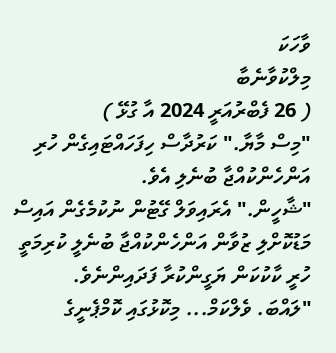ވާހަކަ
މިލްކުވާނެބާ
( 26 ފެބްރުއަރީ 2024 އާ ގުޅޭ )
"މިސް މާޔާ." ކަރުދާސް ހިފަހައްޓައިގެން ހުރި އަންހެންކުއްޖާ ބުނެލި އެވެ.
"ޝާހީން." އެރައިވަލް ގޭޓުން ނުކުމެގެން އައިސް މަޑުކޮށްލި ޒުވާން އަންހެންކުއްޖާ ބުނެލީ ކުރިމަތީ ހުރީ ކާކުކަން ޔަގީންކުރާ ފަދައިންނެވެ.
"ލައްބަ. ވެލްކަމް... މިކޮޅުގައި ކޮމްޕެނީގެ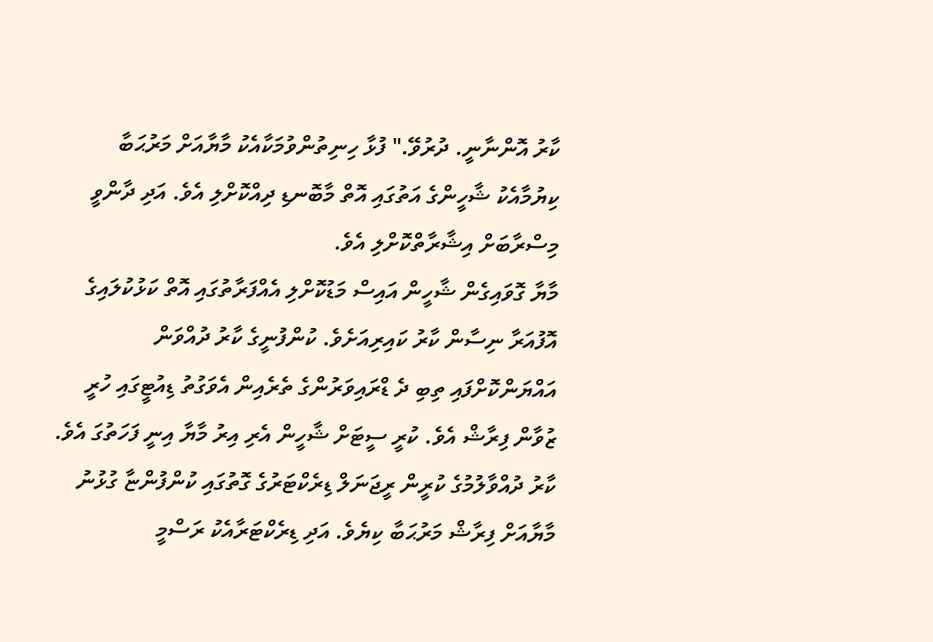ކާރު އޮންނާނީ. ދުރުވޭ." ފުޅާ ހިނިތުންވުމަކާއެކު މާޔާއަށް މަރުޙަބާ ކިޔުމާއެކު ޝާހީންގެ އަތުގައި އޮތް މާބޮނޑި ދިއްކޮށްލި އެވެ. އަދި ދާންވީ މިސްރާބަށް އިޝާރާތްކޮށްލި އެވެ.
މާޔާ ގޮވައިގެން ޝާހީން އައިސް މަޑުކޮށްލި އެއްފަރާތުގައި އޮތް ކަޅުކުލައިގެ އޮފުއަރާ ނިސާން ކާރު ކައިރިއަށެވެ. ކުންފުނީގެ ކާރު ދުއްވަން އައްޔަންކޮށްފައި ތިބި ދެ ޑްރައިވަރުންގެ ތެރެއިން އެވަގުތު ޑިއުޓީގައި ހުރީ ޒުވާން ފިރާޝް އެވެ. ކުރީ ސީޓަށް ޝާހީން އެރި އިރު މާޔާ އިނީ ފަހަތުގަ އެވެ. ކާރު ދުއްވާލުމުގެ ކުރީން ރީޖަނަލް ޑިރެކްޓަރުގެ ގޮތުގައި ކުންފުންޏާ ގުޅުނު މާޔާއަށް ފިރާޝް މަރުޙަބާ ކިޔެވެ. އަދި ޑިރެކްޓަރާއެކު ރަސްމީ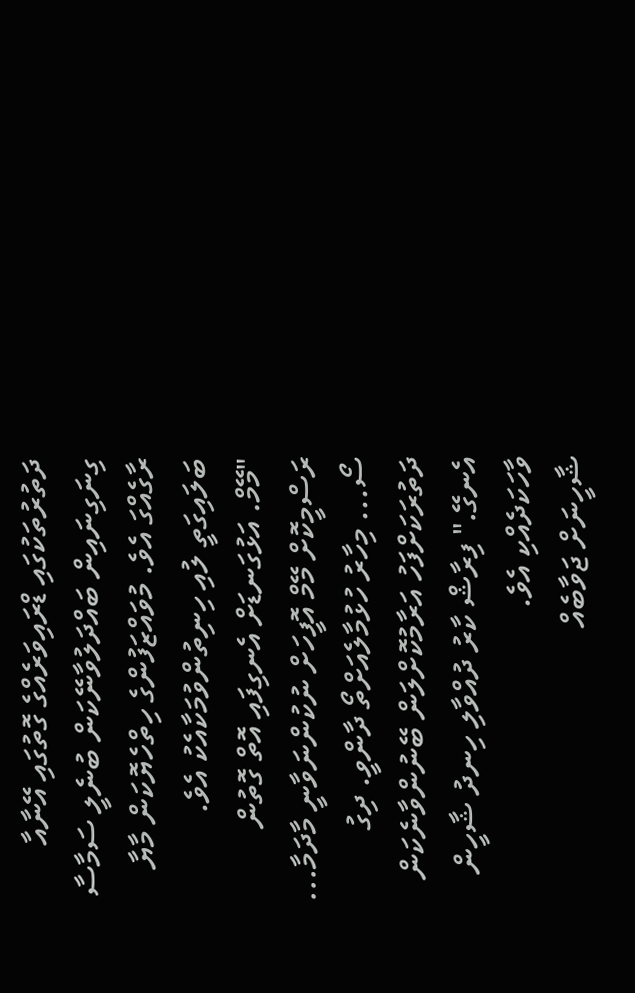ދަތުރުތަކުގައި ޑްރައިވަރެއްގެ ގޮތުގައި އޭނާއާ ގިނަގިނައިން ބައްދަލުވާނޭކަން ބުނެލީ ސަމާސާ ރާގެއްގަ އެވެ. މުވައްޒަފުންގެ ހިތްހެޔޮކަން މާޔާ ބަލައިގަތީ ލުއި ހިނިތުންވުމަކާއެކު އެވެ.
"މޭމް. އަޅުގަނޑަށް އެނގިފައި އޮތް ގޮތުން ރަސްމީކޮށް މޭމް އޮފީހަށް ނުކުންނަވާނީ މާދަމާ... ސޯ... މިހާރު ހުޅުމާލެއަށްތޯ ދާންވީ. ދިގު ދަތުރަކަށްފަހު އަރާމުކޮށްލަން ބޭނުންވާނެކަން އެނގޭ." ފިރާޝް ކާރު ދުއްވާލި ހިނދު ޝާހީން ވާހަކަދެއްކި އެވެ.
ޝާހީނަށް ޖަވާބެއް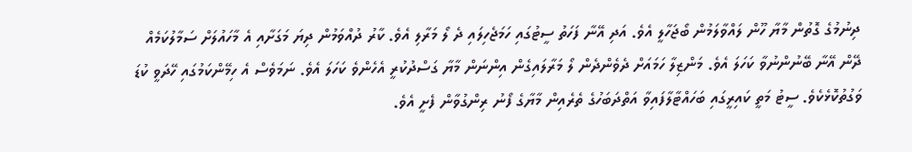ދިނުމުގެ ގޮތުން މާޔާ ހޫން ލައްވާލަމުން ބޯޖަހާލީ އެވެ. އަދި އޭނާ ފަހަތު ސީޓުގައި ހަމަޖެހިލައި ދެ ލޯ މަރާލި އެވެ. ކާރު ދުއްވަމުން ދިޔަ މަގަށާއި އެ މާހައުލަށް ސަމާލުކަމެއް ދޭން އޭނާ ބޭނުންނުވާ ކަހަލަ އެވެ. މަންޒިލާ ހަމައަށް ދެވެންދެން ލޯ މަރާލައިގެން އިންނަން މާޔާ ގަސްދުކުރީ އެހެންވެ ކަހަލަ އެވެ. ނަމަވެސް އެ ހިމޭންކަމުގައި ހޭދަވީ ކުޑަ ވަގުތުކޮޅެކެވެ. ސީޓު މަތީ ކައިރީގައި ބަހައްޓާލާފައިވާ އަތްދަބަހުގެ ތެރެއިން މާޔާގެ ފޯނު ރިންގުވާން ފެށީ އެވެ.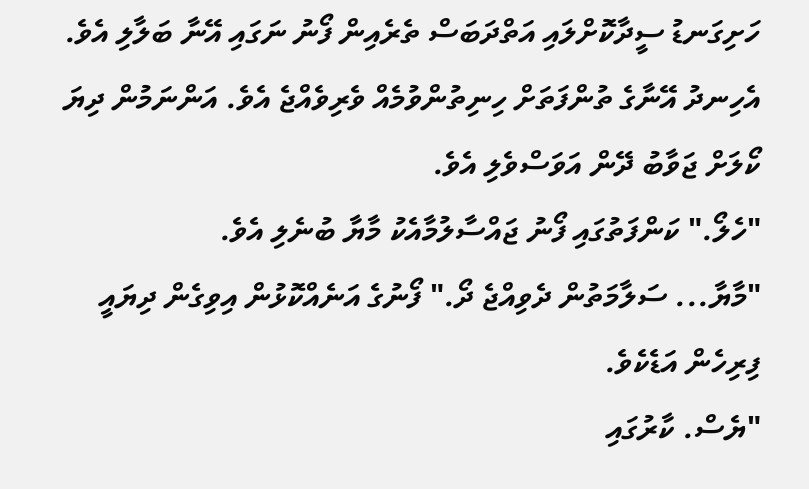ހަށިގަނޑު ސީދާކޮށްލައި އަތްދަބަސް ތެރެއިން ފޯނު ނަގައި އޭނާ ބަލާލި އެވެ. އެހިނދު އޭނާގެ ތުންފަތަށް ހިނިތުންވުމެއް ވެރިވެއްޖެ އެވެ. އަންނަމުން ދިޔަ ކޯލަށް ޖަވާބު ދޭން އަވަސްވެލި އެވެ.
"ހެލޯ." ކަންފަތުގައި ފޯނު ޖައްސާލުމާއެކު މާޔާ ބުނެލި އެވެ.
"މާޔާ... ސަލާމަތުން ދެވިއްޖެ ދޯ." ފޯނުގެ އަނެއްކޮޅުން އިވިގެން ދިޔައީ ފިރިހެން އަޑެކެވެ.
"ޔެސް. ކާރުގައި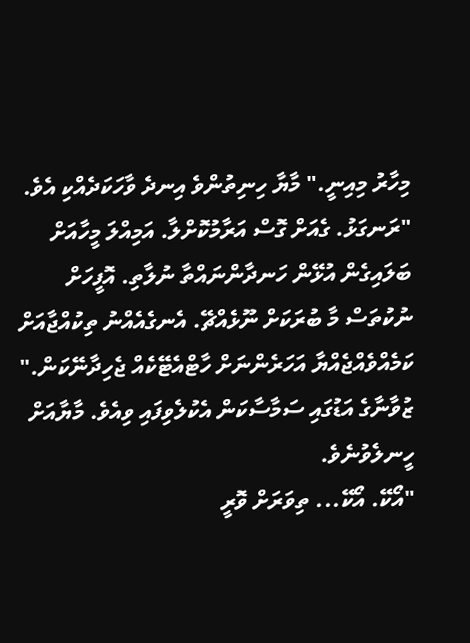މިހާރު މިއިނީ." މާޔާ ހިނިތުންވެ އިނދެ ވާހަކަދެއްކި އެވެ.
"ރަނގަޅު. ގެއަށް ގޮސް އަރާމުކޮށްލާ. އަމިއްލަ މީހާއަށް ބަލައިގެން އުޅޭން ހަނދާންނައްތާ ނުލާތި. އޮފީހަށް ނުކުތަސް މާ ބުރަކަށް ނޫޅެއްޗޭ. އެނގެއެއްނު ތިކުއްޖާއަށް ކަމެއްވެއްޖެއްޔާ އަހަރެންނަށް ހާޓްއެޓޭކެއް ޖެހިދާނޭކަން." ޒުވާނާގެ އަޑުގައި ސަމާސާކަން އެކުލެވިފައި ވިއެވެ. މާޔާއަށް ހީނލެވުނެވެ.
"އޯކޭ. އޯކޭ... ތިވަރަށް ވޮރީ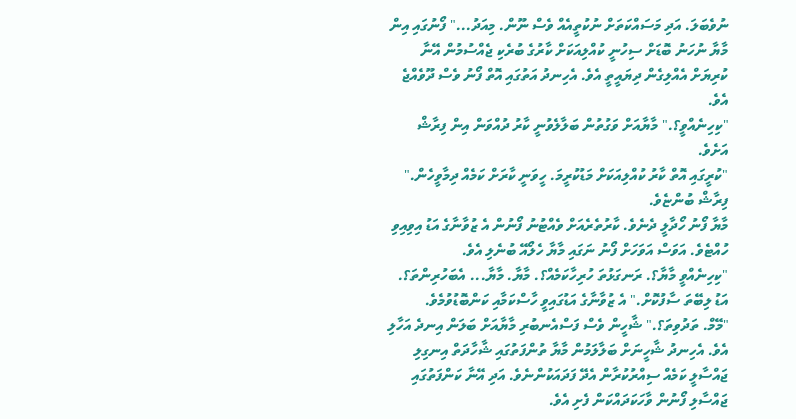ނުވެބަލަ. އަދި މަސައްކަތަށް ނުކުތީއެއް ވެސް ނޫން. މިއަދު..." ފޯނުގައި އިން މާޔާ ނުހަނު ބޮޑަށް ސިހުނީ ކުއްލިއަކަށް ކާރުގެ ބުރެކި ޖެއްސުމުން އޭނާ ކުރިޔަށް އެއްލިގެން ދިޔައީތީ އެވެ. އެހިނދު އަތުގައި އޮތް ފޯނު ވެސް ދޫވެއްޖެ އެވެ.
"ކިހިނެއްވީ؟." މާޔާއަށް ވަގުތުން ބަލާލެވުނީ ކާރު ދުއްވަން އިން ފިރާޝް އަށެވެ.
"ކުރީގައި އޮތް ކާރު ކުއްލިއަކަށް މަޑުކުރީމަ. ހީވަނީ ކާރަށް ކަމެއް ދިމާވީހެން." ފިރާޝް ބުންޏެވެ.
މާޔާ ފޯނު ހޯދާލީ ދެނެވެ. ކާރުތެރެއަށް ވެއްޓުނު ފޯނުން އެ ޒުވާނާގެ އަޑު އިވިއިވި ހުއްޓެވެ. އަވަސް އަވަހަށް ފޯނު ނަގައި މާޔާ ހެލޯއޭ ބުނެލި އެވެ.
"ކިހިނެއްވީ މާޔާ؟. ރަނގަޅުތަ ހުރިހާކަމެއް؟. މާޔާ. މާޔާ... އެބަހުރިންތަ؟. އަޑު ލިބޭތަ ސާފުކޮށް." އެ ޒުވާނާގެ އަޑުގައިވީ ހާސްކަމާއި ކަންބޮޑުވުމެވެ.
"މޭމް. ތަދުވިތަ؟." ޝާހީން ވެސް ފަސްއެނބުރި މާޔާއަށް ބަލަން އިނދެ އަހާލި އެވެ. އެހިނދު ޝާހީނަށް ބަލާލަމުން މާޔާ ތުންފަތުގައި ޝާހާދަތް އިނގިލި ޖައްސާލީ ކަމެއް ސިއްރުކުރާން އެދޭ ފަދައަކުންނެވެ. އަދި އޭނާ ކަންފަތުގައި ޖައްސާލި ފޯނުން ވާހަކަދައްކަން ފެށި އެވެ.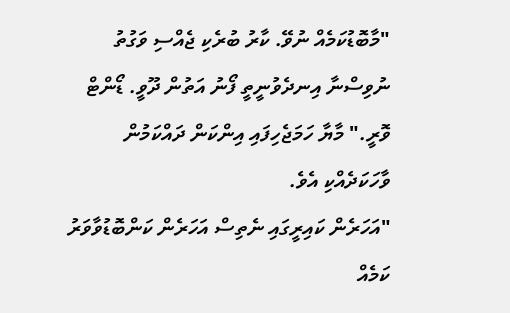"މާބޮޑުކަމެއް ނުވޭ. ކާރު ބުރެކި ޖެއްސި ވަގުތު ނުވިސްނާ އިނދެވުނީތީ ފޯނު އަތުން ދޫވީ. ޑޯންޓް ވޮރީ." މާޔާ ހަމަޖެހިފައި އިންކަން ދައްކަމުން ވާހަކަދެއްކި އެވެ.
"އަހަރެން ކައިރީގައި ނެތިސް އަހަރެން ކަންބޮޑުވާވަރު ކަމެއް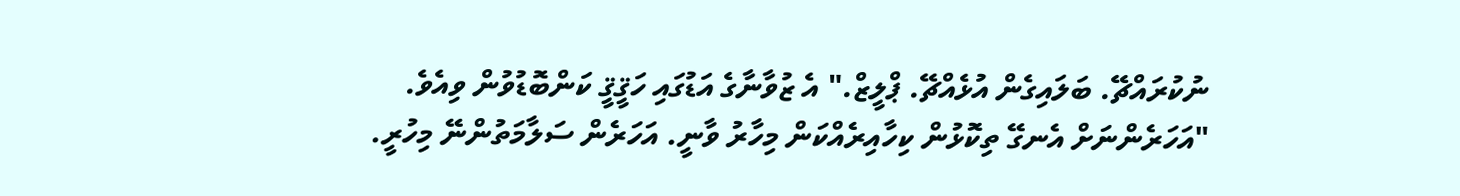ނުކުރައްޗޭ. ބަލައިގެން އުޅެއްޗޭ. ޕްލީޒް." އެ ޒުވާނާގެ އަޑުގައި ހަޤީޤީ ކަންބޮޑުވުން ވިއެވެ.
"އަހަރެންނަށް އެނގޭ ތިކޮޅުން ކިހާއިރެއްކަން މިހާރު ވާނީ. އަހަރެން ސަލާމަތުންނޭ މިހުރީ.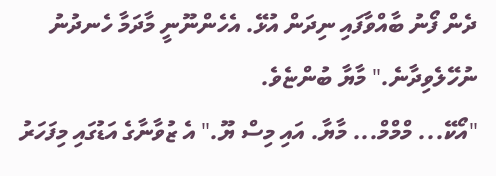ދެން ފޯނު ބާއްވާފައި ނިދަން އުޅޭ. އެހެންނޫނީ މާދަމާ ހެނދުނު ނުހޭލެވިދާނެ." މާޔާ ބުންޏެވެ.
"އޯކޭ... މްމްމް... މާޔާ. އައި މިސް ޔޫ." އެ ޒުވާނާގެ އަޑުގައި މިފަހަރު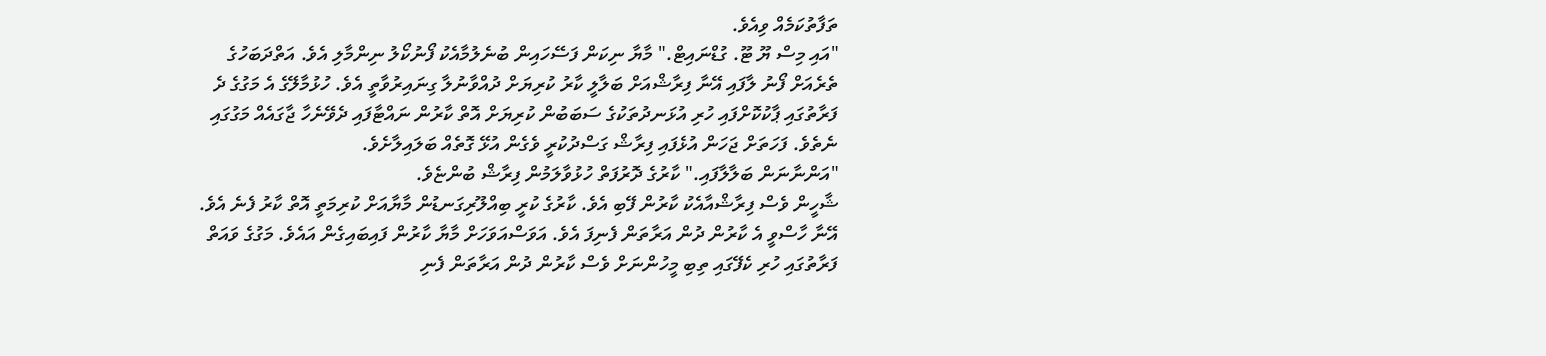ތަފާތުކަމެއް ވިއެވެ.
"އައި މިސް ޔޫ ޓޫ. ގުޑްނައިޓް." މާޔާ ނިކަން ފަސޭހައިން ބުނެލުމާއެކު ފޯނުކޯލު ނިންމާލި އެވެ. އަތްދަބަހުގެ ތެރެއަށް ފޯނު ލާފައި އޭނާ ފިރާޝްއަށް ބަލާލީ ކާރު ކުރިޔަށް ދުއްވާނުލާ ގިނައިރުވާތީ އެވެ. ހުޅުމާލޭގެ އެ މަގުގެ ދެ ފަރާތުގައި ޕާކުކޮށްފައި ހުރި އުޅަނދުތަކުގެ ސަބަބުން ކުރިޔަށް އޮތް ކާރުން ނައްޓާފައި ދެވޭނެހާ ޖާގައެއް މަގުގައި ނެތެވެ. ފަހަތަށް ޖަހަން އުޅެފައި ފިރާޝް ގަސްދުކުރީ ވެގެން އުޅޭ ގޮތެއް ބަލައިލާށެވެ.
"އަންނާނަން ބަލާލާފައި." ކާރުގެ ދޮރުފަތް ހުޅުވާލަމުން ފިރާޝް ބުންޏެވެ.
ޝާހީން ވެސް ފިރާޝްއާއެކު ކާރުން ފޭބި އެވެ. ކާރުގެ ކުރީ ބިއްލޫރިގަނޑުން މާޔާއަށް ކުރިމަތީ އޮތް ކާރު ފެނެ އެވެ. އޭނާ ހާސްވީ އެ ކާރުން ދުން އަރާތަން ފެނިފަ އެވެ. އަވަސްއަވަހަށް މާޔާ ކާރުން ފައިބައިގެން އައެވެ. މަގުގެ ވައަތް ފަރާތުގައި ހުރި ކެފޭގައި ތިބި މީހުންނަށް ވެސް ކާރުން ދުން އަރާތަން ފެނި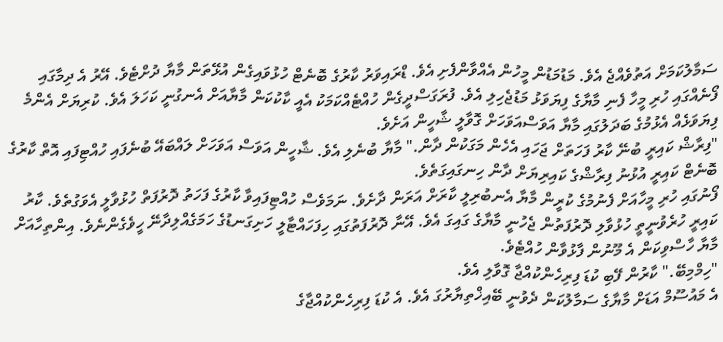ސަމާލުކަމަށް އަތުވެއްޖެ އެވެ. މަޑުމަޑުން މީހުން އެއްވާންފެށި އެވެ. ޑްރައިވަރު ކާރުގެ ބޮނެޓް ހުޅުވައިގެން އުޅޭތަން މާޔާ ދުށްޓެވެ. އޭރު އެ ދިމާގައި ފޯނެއްގައި ހުރި މީހާ ފެނި މާޔާގެ ފިޔަވަޅު މަޑުޖެހިލި އެވެ. ފުރަގަސްދީގެން ހުއްޓެއްކަމަކު އެއީ ކާކުކަން މާޔާއަށް އެނގުނީ ކަހަލަ އެވެ. ކުރިޔަށް އެންމެ ފިޔަވަޅެއް އެޅުމުގެ ބަދަލުގައި މާޔާ އަވަސްއަވަހަށް ގޮވާލީ ޝާހީން އަށެވެ.
"ފިރާޝް ކައިރީ ބުނޭ ކާރު ފަހަތަށް ޖަހައި އެހެން މަގަކުން ދާން." މާޔާ ބުނެލި އެވެ. ޝާހީން އަވަސް އަވަހަށް ލައްބައޭ ބުނެފައި ހުއްޓިފައި އޮތް ކާރުގެ ބޮނެޓް ކައިރީ އުޅުނު ފިރާޝްގެ ކައިރިޔަށް ދާން ހިނގައިގަތެވެ.
ފޯނުގައި ހުރި މީހާއަށް ފެނުމުގެ ކުރީން މާޔާ އެނބުރިލީ ކާރަށް އަރަން ދާށެވެ. ނަމަވެސް ހުއްޓިފައިވާ ކާރުގެ ފަހަތު ދޮރުފަތް ހުޅުވާލީ އެވަގުތެވެ. ކާރު ކައިރީ ހުރެވުނީތީ ހުޅުވާލި ދޮރުފަތުން ޖެހުނީ މާޔާގެ ގައިގަ އެވެ. އޭނާ ދޮރުފަތުގައި ހިފަހައްޓާލީ ހަށިގަނޑުގެ ހަމަގެއްލިދާނޭ ހީވެގެންނެވެ. އިންތިހާއަށް މާޔާ ހާސްވިކަން އެ މޫނުން ފާޅުވާން ހުއްޓެވެ.
"ހިމްމިބޭ." ކާރުން ފޭބި ކުޑަ ފިރިހެންކުއްޖާ ގޮވާލި އެވެ.
އެ މައުސޫމް އަޑަށް މާޔާގެ ސަމާލުކަން ދެވުނީ ބޭއިޚްތިޔާރުގަ އެވެ. އެ ކުޑަ ފިރިހެންކުއްޖާގެ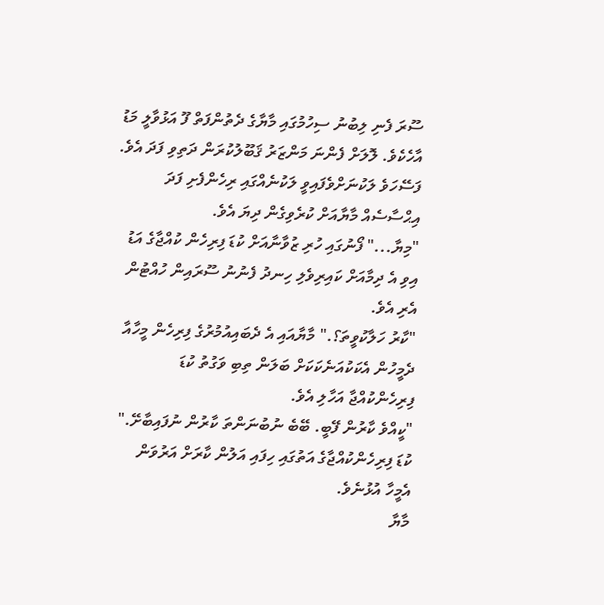ސޫރަ ފެނި ލިބުނު ސިހުމުގައި މާޔާގެ ދެތުންފަތް ފޫ އަޅުވާލީ މަޑު އާހެކެވެ. ލޮލަށް ފެންނަ މަންޒަރު ޤަބޫލުކުރަން ދަތިވި ފަދަ އެވެ. ފަސޭހަވެ ލަކުނަށްވެފައިވީ ލަކުނެއްގައި ރިހެންފެށި ފަދަ އިޙްސާސެއް މާޔާއަށް ކުރެވިގެން ދިޔަ އެވެ.
"މިޔާ..." ފޯނުގައި ހުރި ޒުވާނާއަށް ކުޑަ ފިރިހެން ކުއްޖާގެ އަޑު އިވި އެ ދިމާއަށް ކައިރިވެލި ހިނދު ފެނުނު ސޫރައިން ހުއްޓުން އެރި އެވެ.
"ކާރު ހަލާކުވީތަ؟." މާޔާއައި އެ ދެބައިއުމުރުގެ ފިރިހެން މީހާއާ ދެމީހުން އެކަކުއަނެކަކަށް ބަލަން ތިބި ވަގުތު ކުޑަ ފިރިހެންކުއްޖާ އަހާލި އެވެ.
"ކީއްވެ ކާރުން ފޭބީ. ބޭބެ ނުބުނަންތަ ކާރުން ނުފައިބާށޭ." ކުޑަ ފިރިހެންކުއްޖާގެ އަތުގައި ހިފައި އަލުން ކާރަށް އަރުވަން އެމީހާ އުޅުނެވެ.
މާޔާ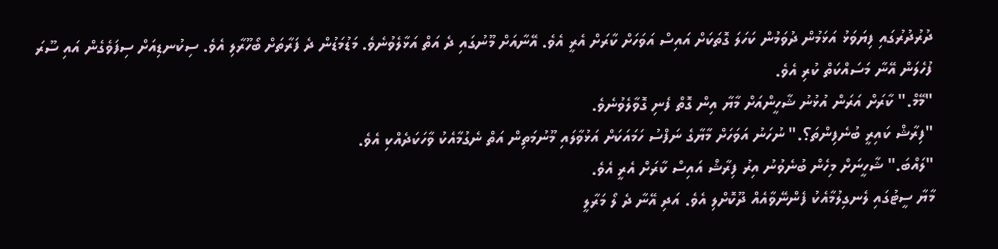ދުރުދުރުގައި ފިޔަވަޅު އަޅަމުން ދުވަމުން ކަހަލަ ގޮތަކަށް އައިސް އަވަހަށް ކާރަށް އެރީ އެވެ. އޭނާއަށް މޫނުގައި ދެ އަތް އަޅާލެވުނެވެ. މަޑުމަޑުން ދެ ފަރާތަށް ބޯހޫރާލި އެވެ. ސިކުނޑިއަށް ސިފަވެގެން އައި ސޫރަ ފުހެލަން އޭނާ މަސައްކަތް ކުރި އެވެ.
"މޭމް." ކާރަށް އަރަން އުޅުނު ޝާހީންއަށް މާޔާ އިން ގޮތް ފެނި ގޮވާލެވުނެވެ.
"ފިރާޝް ކައިރީ ބުނެފިންތަ؟." ނުހަނު އަވަހަށް މާޔާގެ ނަފްސު ހަމައަކަށް އަޅުވާލައި މޫނުމަތިން އަތް ނެގުމާއެކު ވާހަކަދެއްކި އެވެ.
"ލައްބަ." ޝާހީނަށް މިހެން ބުނެވުނު އިރު ފިރާޝް އައިސް ކާރަށް އެރީ އެވެ.
މާޔާ ސީޓުގައި ލެނގިލުމާއެކު ފެންނޭވާއެއް ދޫކޮށްލި އެވެ. އަދި އޭނާ ދެ ލޯ މަރާލީ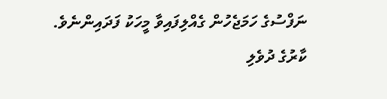ނަފްސުގެ ހަމަޖެހުން ގެއްލިފައިވާ މީހަކު ފަދައިންނެވެ. ކާރުގެ ދުވެލި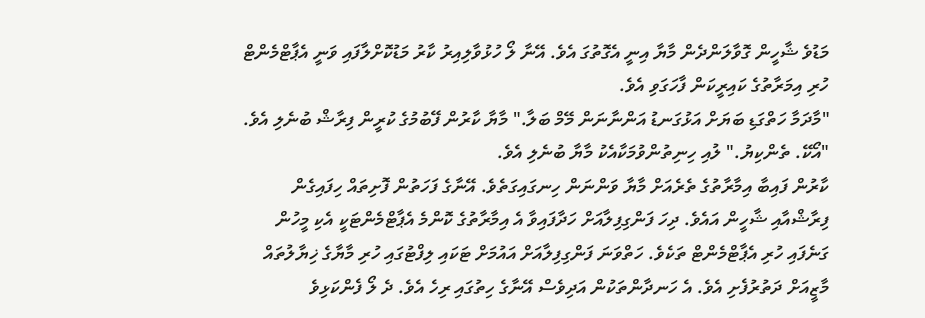މަޑުވެ ޝާހީން ގޮވާލަންދެން މާޔާ އިނީ އެގޮތުގަ އެވެ. އޭނާ ލޯ ހުޅުވާލިއިރު ކާރު މަޑުކޮށްލާފައި ވަނީ އެޕާޓްމެންޓް ހުރި އިމަރާތުގެ ކައިރީކަން ފާހަގަވި އެވެ.
"މާދަމާ ހަތްގަޑި ބަޔަށް އަޅުގަނޑު އަންނާނަން މޭމް ބަލާ." މާޔާ ކާރުން ފޭބުމުގެ ކުރީން ފިރާޝް ބުނެލި އެވެ.
"އޯކޭ. ތެންކިޔު." ލުއި ހިނިތުންވުމަކާއެކު މާޔާ ބުނެލި އެވެ.
ކާރުން ފައިބާ އިމާރާތުގެ ތެރެއަށް މާޔާ ވަންނަން ހިނގައިގަތެވެ. އޭނާގެ ފަހަތުން ފޮށިތައް ހިފައިގެން ފިރާޝްއާއި ޝާހީން އައެވެ. ދިހަ ފަންގިފިލާއަށް ހަދާފައިވާ އެ އިމާރާތުގެ ކޮންމެ އެޕާޓްމެންޓަކީ އެކި މީހުން ގަނެފައި ހުރި އެޕާޓްމެންޓް ތަކެވެ. ހަތްވަނަ ފަންގިފިލާއަށް އައުމަށް ޓަކައި ލިފްޓުގައި ހުރި މާޔާގެ ޚިޔާލުތައް މާޒީއަށް ދަތުރުފެށި އެވެ. އެ ހަނދާންތަކުން އަދިވެސް އޭނާގެ ހިތުގައި ރިހެ އެވެ. ދެ ލޯ ފެންކަޅިވެ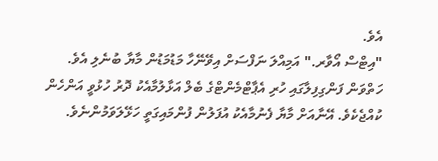އެވެ.
"އިޓްސް އޯވާރ." އަމިއްލަ ނަފްސަށް އިވޭނޭހާ މަޑުމަޑުން މާޔާ ބުނެލި އެވެ.
ހަތްވަން ފަންގިފިލާގައި ހުރި އެޕާޓްމެންޓްގެ ބެލް އަޅާލުމާއެކު ދޮރު ހުޅުވީ އަންހެން ކުއްޖެކެވެ. އޭނާއަށް މާޔާ ފެނުމާއެކު އުފަލުން ފުންމައިގަތީ ހަޅޭލަވަމުންނެވެ.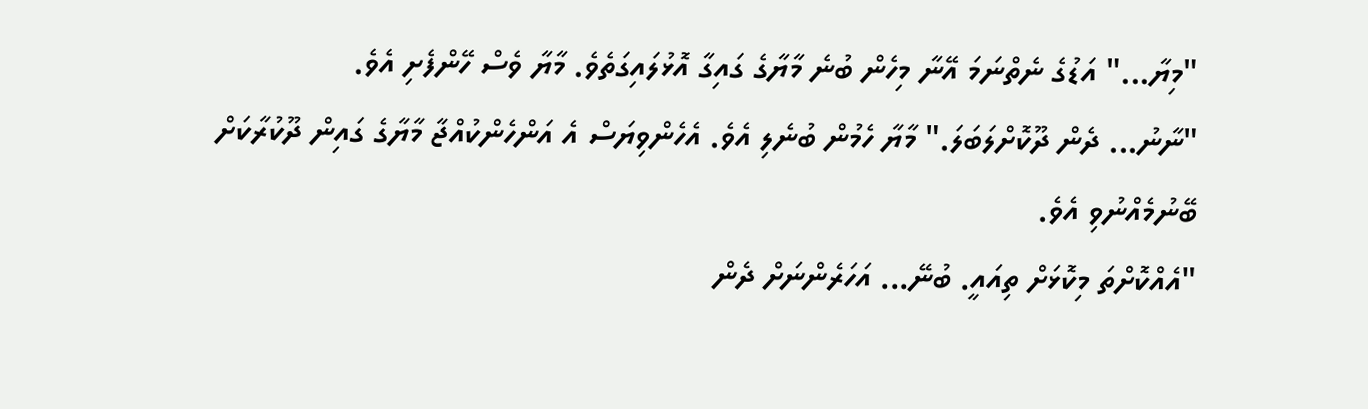"މިޔާ..." އަޑުގެ ނެތްނަމަ އޭނާ މިހެން ބުނެ މާޔާގެ ގައިގާ އޮޅުލައިގަތެވެ. މާޔާ ވެސް ހޭންފެށި އެވެ.
"ނާނު... ދެން ދޫކޮށްލަބަލަ." މާޔާ ހެމުން ބުނެލި އެވެ. އެހެންވިޔަސް އެ އަންހެންކުއްޖާ މާޔާގެ ގައިން ދޫކުރާކަށް ބޭނުމެއްނުވި އެވެ.
"އެއްކޮށްތަ މިކޮޅަށް ތިއައީ. ބުނޭ... އަހަރެންނަށް ދެން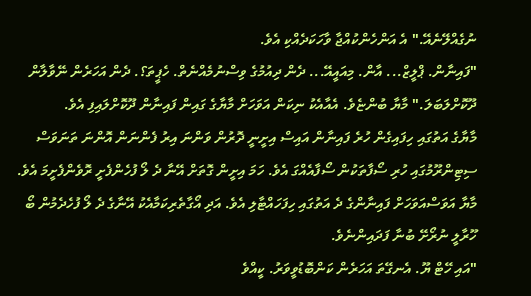ނުގެއްލޭނެއޭ." އެ އަންހެންކުއްޖާ ވާހަކަދެއްކި އެވެ.
"ފައިނާން. ޕްލީޒް... އާން. މިއައީއޭ... ދެން ދިއުމުގެ ވިސްނުމެއްނެތް. ހެޕީތަ؟. ދެން އަހަރެން ނޭވާލާން ދޫކޮށްލަބަލަ." މާޔާ ބުންޏެވެ. އެއާއެކު ނިކަން އަވަހަށް މާޔާގެ ގައިން ފައިނާން ދޫކޮށްލައިފި އެވެ.
މާޔާގެ އަތުގައި ހިފައިގެން ހުރެ ފައިނާން އައިސް އިށީނީ ދޮރުން ވަންނަ އިރު ފެންނަން އޮންނަ ތަނަވަސް ސިޓިންރޫމުގައި ހުރި ސޯފާތަކުން ސޯފާއެއްގަ އެވެ. ހަމަ އިށީން ގޮތަށް އޭނާ ދެ ލޯ ފުހެންފެށީ ރޮވެންފެށީމަ އެވެ. މާޔާ އަވަސްއަވަހަށް ފައިނާންގެ ދެ އަތުގައި ހިފަހައްޓާލި އެވެ. އަދި އޯގާތެރިކަމާއެކު އޭނާގެ ދެ ލޯ ފުހެދެމުން ބޯ ހޫރާލީ ނުރޯށޭ ބުނާ ފަދައިންނެވެ.
"އައި ހޭޓް ޔޫ. އެނގޭތަ އަހަރެން ކަންބޮޑުވީވަރު. ކީއްވެ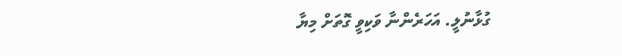ގުޅާނުލީ. އަހަރެންނާ ވަކިވީ ގޮތަށް މިޔާ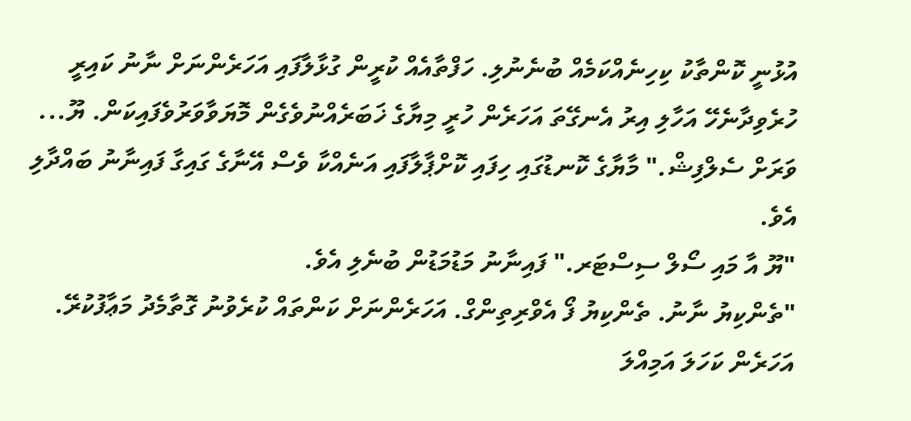އުޅުނީ ކޮންތާކު ކިހިނެއްކަމެއް ބުނެނުލި. ހަފްތާއެއް ކުރީން ގުޅާލާފައި އަހަރެންނަށް ނާނު ކައިރީ ހުރެވިދާނެހޭ އަހާލި އިރު އެނގޭތަ އަހަރެން ހުރީ މިޔާގެ ޚަބަރެއްނުވެގެން މޮޔަވާވަރުވެފައިކަން. ޔޫ... ވަރަށް ސެލްފިޝް." މާޔާގެ ކޮނޑުގައި ހިފައި ކޮށްޕާލާފައި އަނެއްކާ ވެސް އޭނާގެ ގައިގާ ފައިނާނު ބައްދާލި އެވެ.
"ޔޫ އާ މައި ސޯލް ސިސްޓަރ." ފައިނާނު މަޑުމަޑުން ބުނެލި އެވެ.
"ތެންކިޔު ނާނު. ތެންކިޔު ފޯ އެވްރިތިންގް. އަހަރެންނަށް ކަންތައް ކުރެވުނު ގޮތާމެދު މަޢާފުކުރޭ. އަހަރެން ކަހަލަ އަމިއްލަ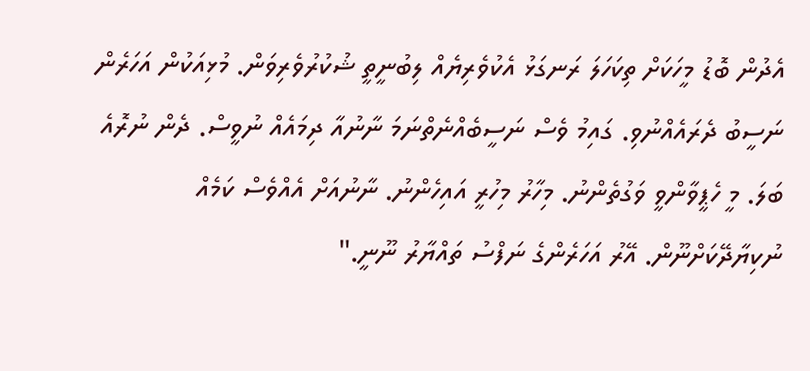އެދުން ބޮޑު މީހަކަށް ތިކަހަލަ ރަނގަޅު އެކުވެރިޔެއް ލިބުނީތީ ޝުކުރުވެރިވަން. މުޅިއަކުން އަހަރެން ނަސީބު ދެރައެއްނުވި. ގައިމު ވެސް ނަސީބެއްނެތްނަމަ ނާނުއާ ދިމައެއް ނުވީސް. ދެން ނުރޮއެ ބަލަ. މީ ހެޕީވާންވީ ވަގުތެންނު. މިހާރު މިހުރީ އައިހެންނު. ނާނުއަށް އެއްވެސް ކަމެއް ނުކިޔާދޭކަށްނޫން. އޭރު އަހަރެންގެ ނަފްސު ތައްޔާރު ނޫނީ."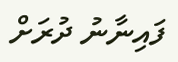ފައިނާނު ދުރަށް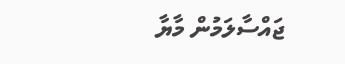ޖައްސާލަމުން މާޔާ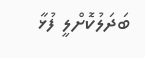ބަދަލުކޮށްލީ ފުޅާ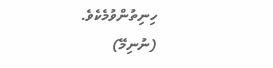ހިނިތުންވުމެކެވެ.
(ނުނިމޭ)